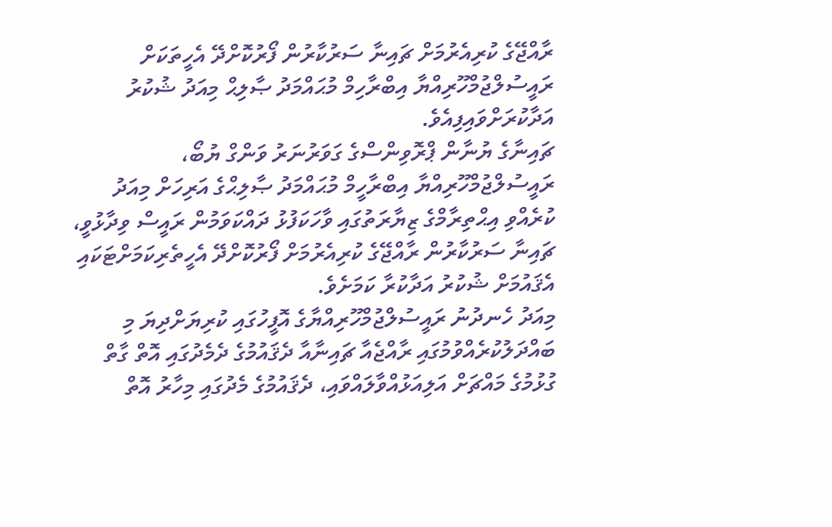ރާއްޖޭގެ ކުރިއެރުމަށް ޗައިނާ ސަރުކާރުން ފޯރުކޮށްދޭ އެހީތަކަށް ރައީސުލްޖުމްހޫރިއްޔާ އިބްރާހިމް މުޙައްމަދު ޞާލިޙް މިއަދު ޝުކުރު އަދާކުރަށްވައިފިއެވެ.
ޗައިނާގެ ޔުނާން ޕްރޮވިންސްގެ ގަވަރުނަރު ވަންގް ޔުބޯ، ރައީސުލްޖުމްހޫރިއްޔާ އިބްރާހީމް މުޙައްމަދު ޞާލިޙްގެ އަރިހަށް މިއަދު ކުރެއްވި އިޙްތިރާމްގެ ޒިޔާރަތުގައި ވާހަކަފުޅު ދައްކަވަމުން ރައީސް ވިދާޅުވީ، ޗައިނާ ސަރުކާރުން ރާއްޖޭގެ ކުރިއެރުމަށް ފޯރުކޮށްދޭ އެހީތެރިކަމަށްޓަކައި އެޤައުމަށް ޝުކުރު އަދާކުރާ ކަމަށެވެ.
މިއަދު ހެނދުނު ރައީސުލްޖުމްހޫރިއްޔާގެ އޮފީހުގައި ކުރިޔަށްދިޔަ މި ބައްދަލުކުރެއްވުމުގައި ރާއްޖެއާ ޗައިނާއާ ދެޤައުމުގެ ދެމެދުގައި އޮތް ގާތް ގުޅުމުގެ މައްޗަށް އަލިއަޅުއްވާލައްވައި، ދެޤައުމުގެ މެދުގައި މިހާރު އޮތް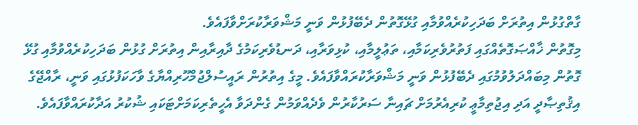ގާތްގުޅުން އިތުރަށް ބަދަހިކުރެއްވުމާއި ގުޅޭގޮތުން ދެބޭފުޅުން ވަނީ މަޝްވަރާކުރަށްވާފައެވެ.
މިގޮތުން ޚާއްޞަގޮތެއްގައި ފަތުރުވެރިކަމާއި، ތަޢުލީމާއި، ކުޅިވަރާއި، ދަނޑުވެރިކަމުގެ ދާއިރާއިން އިތުރަށް ގުޅުން ބަދަހިކުރެއްވުމާއި ގުޅޭ ގޮތުން މިބައްދަލުވުމުގައި ދެބޭފުޅުން ވަނީ މަޝްވަރާކުރައްވާފައެވެ. މީގެ އިތުރުން ރައީސުލްޖުމްހޫރިއްޔާގެ ވާހަކަފުޅުގައި ވަނީ، ރާއްޖޭގެ އިޤުތިޞާދީ އަދި އިޖުތިމާޢީ ކުރިއެރުމަށް ޗައިނާ ސަރުކާރުން ވެދެއްވަމުން ގެންދަވާ އެހީތެރިކަމަށްޓަކައި ޝުކުރު އަދާކުރައްވާފައެވެ.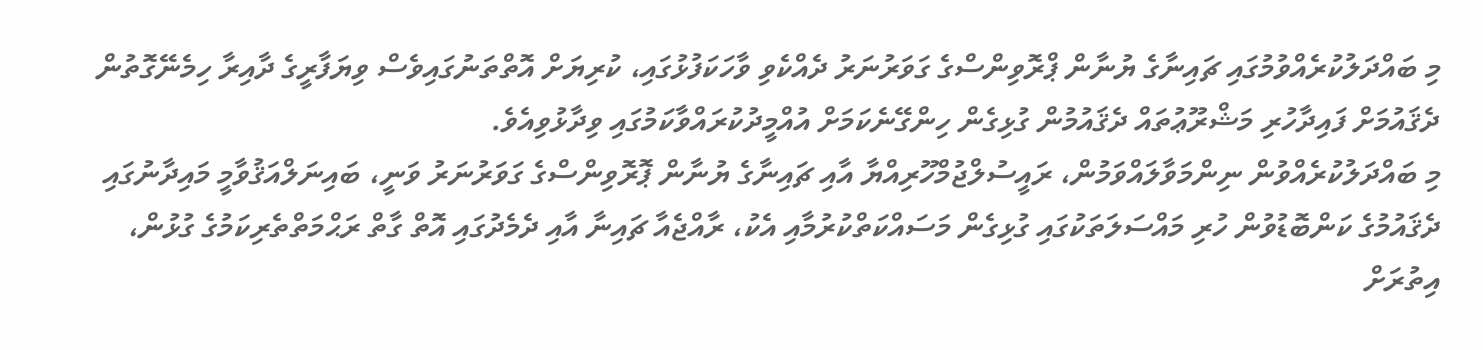މި ބައްދަލުކުރެއްވުމުގައި ޗައިނާގެ ޔުނާން ޕްރޮވިންސްގެ ގަވަރުނަރު ދެއްކެވި ވާހަކަފުޅުގައި، ކުރިޔަށް އޮތްތަނުގައިވެސް ވިޔަފާރީގެ ދާއިރާ ހިމެނޭގޮތުން ދެޤައުމަށް ފައިދާހުރި މަޝްރޫޢުތައް ދެޤައުމުން ގުޅިގެން ހިންގޭނެކަމަށް އުއްމީދުކުރައްވާކަމުގައި ވިދާޅުވިއެވެ.
މި ބައްދަލުކުރެއްވުން ނިންމަވާލައްވަމުން، ރައީސުލްޖުމްހޫރިއްޔާ އާއި ޗައިނާގެ ޔުނާން ޕޮރޮވިންސްގެ ގަވަރުނަރު ވަނީ، ބައިނަލްއަޤުވާމީ މައިދާނުގައި ދެޤައުމުގެ ކަންބޮޑުވުން ހުރި މައްސަލަތަކުގައި ގުޅިގެން މަސައްކަތްކުރުމާއި އެކު، ރާއްޖެއާ ޗައިނާ އާއި ދެމެދުގައި އޮތް ގާތް ރަޙްމަތްތެރިކަމުގެ ގުޅުން، އިތުރަށް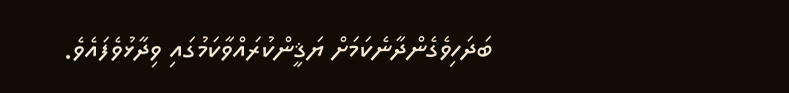ބަދަހިވެގެންދާނެކަމަށް ޔަޤީންކުރައްވާކަމުގައި ވިދާޅުވެފައެވެ.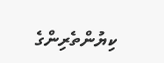ކިޔުންތެރިންގެ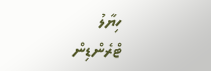ހިޔާލު
ޓްރެންޑިން